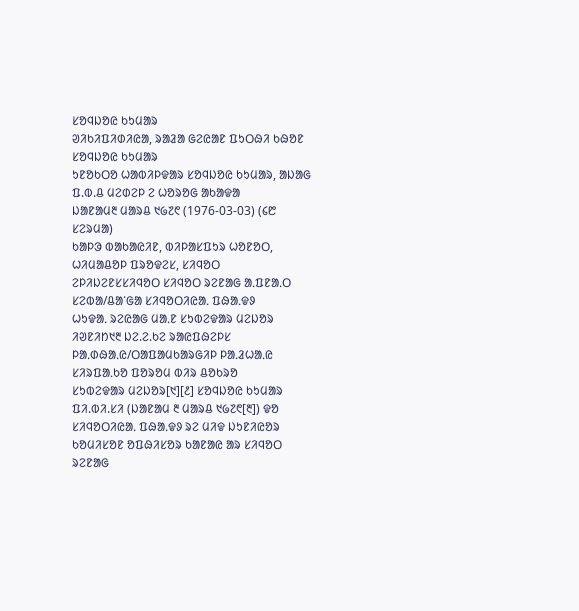ᱥᱚᱧᱡᱚᱭ ᱠᱩᱢᱟᱨ
ᱣᱤᱠᱤᱯᱤᱰᱤᱭᱟ, ᱨᱟᱲᱟ ᱜᱮᱭᱟᱱ ᱯᱩᱛᱷᱤ ᱠᱷᱚᱱ
ᱥᱚᱧᱡᱚᱭ ᱠᱩᱢᱟᱨ
ᱩᱱᱚᱠᱛᱚ ᱦᱟᱵᱤᱞᱫᱟᱨ ᱥᱚᱧᱡᱚᱭ ᱠᱩᱢᱟᱨ, ᱟᱡᱟᱜ ᱯ.ᱵ.ᱪ ᱢᱮᱰᱮᱞ ᱮ ᱦᱚᱨᱚᱜ ᱟᱠᱟᱫᱟ
ᱡᱟᱱᱟᱢ᱓ ᱢᱟᱨᱪ ᱑᱙᱗᱖ (1976-03-03) (᱔᱘ ᱥᱮᱨᱢᱟ)
ᱠᱟᱞᱳ ᱵᱟᱠᱟᱭᱤᱱ, ᱵᱤᱞᱟᱥᱯᱩᱨ ᱦᱚᱱᱚᱛ, ᱦᱤᱢᱟᱪᱚᱞ ᱯᱨᱚᱫᱮᱥ, ᱥᱤᱧᱚᱛ
ᱮᱞᱤᱡᱮᱱᱥᱥᱤᱧᱚᱛ ᱥᱤᱧᱚᱛ ᱨᱮᱱᱟᱜ ᱟᱹᱯᱱᱟᱹᱛ
ᱥᱮᱵᱟ/ᱪᱟᱸᱜᱟ ᱥᱤᱧᱚᱛᱤᱭᱟᱹ ᱯᱷᱟᱹᱫᱽ
ᱦᱩᱫᱟᱹ ᱨᱮᱭᱟᱜ ᱢᱟᱹᱱ ᱥᱩᱵᱮᱫᱟᱨ ᱢᱮᱡᱚᱨ
ᱤᱣᱱᱤᱴ᱑᱓ ᱡᱮ.ᱮ.ᱠᱮ ᱨᱟᱭᱯᱷᱮᱞᱥ
ᱞᱟᱹᱰᱷᱟᱹᱭ/ᱛᱟᱯᱟᱢᱠᱟᱨᱜᱤᱞ ᱞᱟᱹᱲᱦᱟᱹᱭ
ᱥᱤᱨᱯᱟᱹᱠᱚ ᱯᱚᱨᱚᱢ ᱵᱤᱨ ᱪᱚᱠᱨᱚ
ᱥᱩᱵᱮᱫᱟᱨ ᱢᱮᱡᱚᱨ[᱑][᱒] ᱥᱚᱧᱡᱚᱭ ᱠᱩᱢᱟᱨ ᱯᱤ.ᱵᱤ.ᱥᱤ (ᱡᱟᱱᱟᱢ ᱓ ᱢᱟᱨᱪ ᱑᱙᱗᱖[᱓]) ᱫᱚ ᱥᱤᱧᱚᱛᱤᱭᱟᱹ ᱯᱷᱟᱹᱫᱽ ᱨᱮ ᱢᱤᱫ ᱡᱩᱱᱤᱭᱚᱨ ᱠᱚᱢᱤᱥᱚᱱ ᱚᱯᱷᱤᱥᱚᱨ ᱠᱟᱱᱟᱭ ᱟᱨ ᱥᱤᱧᱚᱛ ᱨᱮᱱᱟᱜ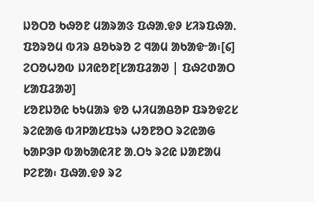ᱡᱚᱛᱚ ᱠᱷᱚᱱ ᱢᱟᱨᱟᱝ ᱯᱷᱟᱹᱫᱽ ᱥᱤᱨᱯᱷᱟᱹ ᱯᱚᱨᱚᱢ ᱵᱤᱨ ᱪᱚᱠᱨᱚ ᱮ ᱧᱟᱢ ᱟᱠᱟᱫᱼᱟ᱾[᱔]
ᱮᱛᱚᱦᱚᱵ ᱡᱤᱭᱚᱱ[ᱥᱟᱯᱲᱟᱣ | ᱯᱷᱮᱰᱟᱛ ᱥᱟᱯᱲᱟᱣ]
ᱥᱚᱱᱡᱚᱭ ᱠᱩᱢᱟᱨ ᱫᱚ ᱦᱤᱢᱟᱪᱚᱞ ᱯᱨᱚᱫᱮᱥ ᱨᱮᱭᱟᱜ ᱵᱤᱞᱟᱥᱯᱩᱨ ᱦᱚᱱᱚᱛ ᱨᱮᱭᱟᱜ ᱠᱟᱞᱳᱞ ᱵᱟᱠᱟᱭᱤᱱ ᱟᱹᱛᱩ ᱨᱮᱭ ᱡᱟᱱᱟᱢ ᱞᱮᱱᱟ᱾ ᱯᱷᱟᱹᱫᱽ ᱨᱮ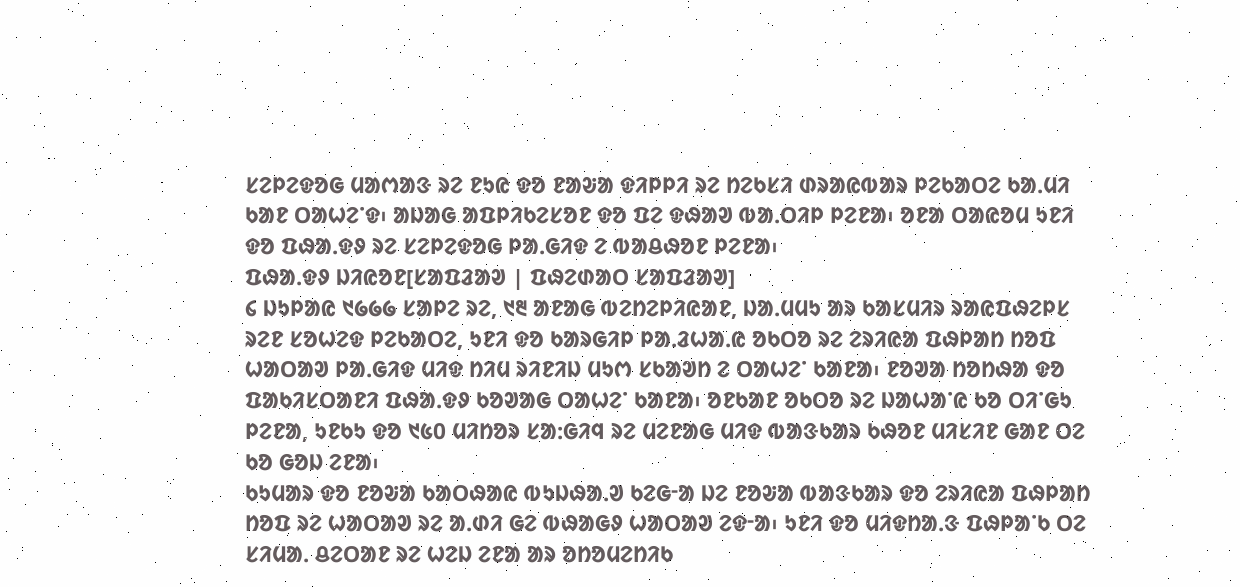ᱥᱮᱞᱮᱫᱚᱜ ᱢᱟᱬᱟᱝ ᱨᱮ ᱱᱩᱭ ᱫᱚ ᱱᱟᱶᱟ ᱫᱤᱞᱞᱤ ᱨᱮ ᱴᱮᱠᱥᱤ ᱰᱨᱟᱭᱵᱟᱨ ᱞᱮᱠᱟᱛᱮ ᱠᱟᱹᱢᱤ ᱠᱟᱱ ᱛᱟᱦᱮᱸᱫ᱾ ᱟᱡᱟᱜ ᱟᱯᱞᱤᱠᱮᱥᱚᱱ ᱫᱚ ᱯᱮ ᱫᱷᱟᱣ ᱵᱟᱹᱛᱤᱞ ᱞᱮᱱᱟ᱾ ᱚᱱᱟ ᱛᱟᱭᱚᱢ ᱩᱱᱤ ᱫᱚ ᱯᱷᱟᱹᱫᱽ ᱨᱮ ᱥᱮᱞᱮᱫᱚᱜ ᱞᱟᱹᱜᱤᱫ ᱮ ᱵᱟᱪᱷᱚᱱ ᱞᱮᱱᱟ᱾
ᱯᱷᱟᱹᱫᱽ ᱡᱤᱭᱚᱱ[ᱥᱟᱯᱲᱟᱣ | ᱯᱷᱮᱰᱟᱛ ᱥᱟᱯᱲᱟᱣ]
᱔ ᱡᱩᱞᱟᱭ ᱑᱙᱙᱙ ᱥᱟᱞᱮ ᱨᱮ, ᱑᱓ ᱟᱱᱟᱜ ᱵᱮᱴᱮᱞᱤᱭᱟᱱ, ᱡᱟᱹᱢᱢᱩ ᱟᱨ ᱠᱟᱥᱢᱤᱨ ᱨᱟᱭᱯᱷᱮᱞᱥ ᱨᱮᱱ ᱥᱚᱦᱮᱫ ᱞᱮᱠᱟᱛᱮ, ᱩᱱᱤ ᱫᱚ ᱠᱟᱨᱜᱤᱞ ᱞᱟᱹᱲᱦᱟᱹᱭ ᱚᱠᱛᱚ ᱨᱮ ᱮᱨᱤᱭᱟ ᱯᱷᱞᱟᱴ ᱴᱚᱯ ᱦᱟᱛᱟᱣ ᱞᱟᱹᱜᱤᱫ ᱢᱤᱫ ᱴᱤᱢ ᱨᱤᱱᱤᱡ ᱢᱩᱬ ᱥᱠᱟᱣᱴ ᱮ ᱛᱟᱦᱮᱸ ᱠᱟᱱᱟ᱾ ᱱᱚᱣᱟ ᱴᱚᱴᱷᱟ ᱫᱚ ᱯᱟᱠᱤᱥᱛᱟᱱᱤ ᱯᱷᱟᱹᱫᱽ ᱠᱚᱣᱟᱜ ᱛᱟᱦᱮᱸ ᱠᱟᱱᱟ᱾ ᱚᱱᱠᱟᱱ ᱚᱠᱛᱚ ᱨᱮ ᱡᱟᱦᱟᱸᱭ ᱠᱚ ᱛᱤᱸᱜᱩ ᱞᱮᱱᱟ, ᱩᱱᱠᱩ ᱫᱚ ᱑᱕᱐ ᱢᱤᱴᱚᱨ ᱥᱟᱺᱜᱤᱧ ᱨᱮ ᱢᱮᱱᱟᱜ ᱢᱤᱫ ᱵᱟᱝᱠᱟᱨ ᱠᱷᱚᱱ ᱢᱤᱥᱤᱱ ᱜᱟᱱ ᱛᱮ ᱠᱚ ᱜᱚᱡ ᱮᱱᱟ᱾
ᱠᱩᱢᱟᱨ ᱫᱚ ᱱᱚᱶᱟ ᱠᱟᱛᱷᱟᱭ ᱵᱩᱡᱷᱟᱹᱣ ᱠᱮᱜᱼᱟ ᱡᱮ ᱱᱚᱶᱟ ᱵᱟᱝᱠᱟᱨ ᱫᱚ ᱮᱨᱤᱭᱟ ᱯᱷᱞᱟᱴ ᱴᱚᱯ ᱨᱮ ᱦᱟᱛᱟᱣ ᱨᱮ ᱟᱹᱰᱤ ᱜᱮ ᱵᱷᱟᱜᱽ ᱦᱟᱛᱟᱣ ᱮᱫᱼᱟ᱾ ᱩᱱᱤ ᱫᱚ ᱢᱤᱫᱴᱟᱹᱝ ᱯᱷᱞᱟᱸᱠ ᱛᱮ ᱥᱤᱢᱟᱹ ᱪᱮᱛᱟᱱ ᱨᱮ ᱦᱮᱡ ᱮᱱᱟ ᱟᱨ ᱚᱴᱚᱢᱮᱴᱤᱠ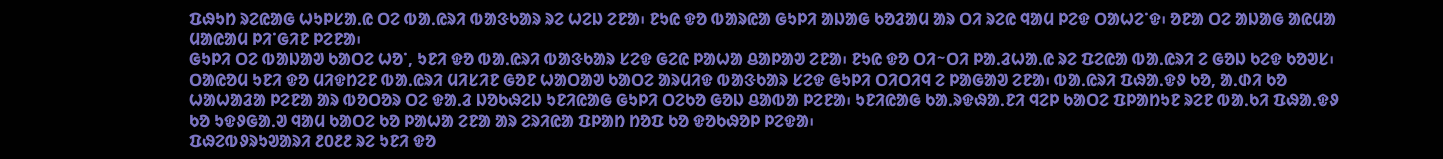ᱯᱷᱩᱴ ᱨᱮᱭᱟᱜ ᱦᱩᱞᱥᱟᱹᱭ ᱛᱮ ᱵᱟᱹᱭᱨᱤ ᱵᱟᱝᱠᱟᱨ ᱨᱮ ᱦᱮᱡ ᱮᱱᱟ᱾ ᱱᱩᱭ ᱫᱚ ᱵᱟᱨᱭᱟ ᱜᱩᱞᱤ ᱟᱡᱟᱜ ᱠᱚᱲᱟᱢ ᱟᱨ ᱛᱤ ᱨᱮᱭ ᱧᱟᱢ ᱞᱮᱫ ᱛᱟᱦᱮᱸᱫ᱾ ᱚᱱᱟ ᱛᱮ ᱟᱡᱟᱜ ᱟᱭᱢᱟ ᱢᱟᱭᱟᱢ ᱞᱤᱸᱜᱤᱱ ᱞᱮᱱᱟ᱾
ᱜᱩᱞᱤ ᱛᱮ ᱵᱟᱡᱟᱣ ᱠᱟᱛᱮ ᱦᱚᱸ, ᱩᱱᱤ ᱫᱚ ᱵᱟᱹᱭᱨᱤ ᱵᱟᱝᱠᱟᱨ ᱥᱮᱫ ᱜᱮᱭ ᱞᱟᱦᱟ ᱪᱟᱞᱟᱣ ᱮᱱᱟ᱾ ᱱᱩᱭ ᱫᱚ ᱛᱤᱻᱛᱤ ᱞᱟᱹᱲᱦᱟᱹᱭ ᱨᱮ ᱯᱮᱭᱟ ᱵᱟᱹᱭᱨᱤ ᱮ ᱜᱚᱡ ᱠᱮᱫ ᱠᱚᱣᱥ᱾ ᱛᱟᱭᱚᱢ ᱩᱱᱤ ᱫᱚ ᱢᱤᱫᱴᱮᱱ ᱵᱟᱹᱭᱨᱤ ᱢᱤᱥᱤᱱ ᱜᱚᱱ ᱦᱟᱛᱟᱣ ᱠᱟᱛᱮ ᱟᱨᱢᱤᱫ ᱵᱟᱝᱠᱟᱨ ᱥᱮᱫ ᱜᱩᱞᱤ ᱛᱤᱛᱤᱧ ᱮ ᱞᱟᱜᱟᱣ ᱮᱱᱟ᱾ ᱵᱟᱹᱭᱨᱤ ᱯᱷᱟᱹᱫᱽ ᱠᱚ, ᱟᱹᱰᱤ ᱠᱚ ᱦᱟᱦᱟᱲᱟ ᱞᱮᱱᱟ ᱟᱨ ᱵᱚᱛᱚᱨ ᱛᱮ ᱫᱟᱹᱲ ᱡᱚᱠᱷᱮᱡ ᱩᱱᱤᱭᱟᱜ ᱜᱩᱞᱤ ᱛᱮᱠᱚ ᱜᱚᱡ ᱪᱟᱵᱟ ᱞᱮᱱᱟ᱾ ᱩᱱᱤᱭᱟᱜ ᱠᱟᱹᱨᱫᱷᱟᱹᱱᱤ ᱧᱮᱞ ᱠᱟᱛᱮ ᱯᱞᱟᱴᱩᱱ ᱨᱮᱱ ᱵᱟᱹᱠᱤ ᱯᱷᱟᱹᱫᱽ ᱠᱚ ᱩᱫᱽᱜᱟᱹᱣ ᱧᱟᱢ ᱠᱟᱛᱮ ᱠᱚ ᱞᱟᱦᱟ ᱮᱱᱟ ᱟᱨ ᱮᱨᱤᱭᱟ ᱯᱞᱟᱴ ᱴᱚᱯ ᱠᱚ ᱫᱚᱠᱷᱚᱞ ᱞᱮᱫᱟ᱾
ᱯᱷᱮᱵᱽᱨᱩᱣᱟᱨᱤ ᱒᱐᱒᱒ ᱨᱮ ᱩᱱᱤ ᱫᱚ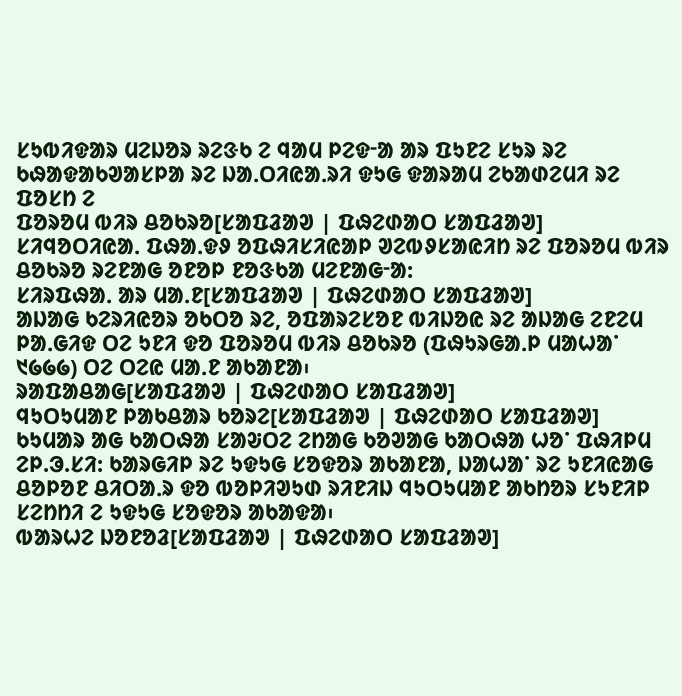ᱥᱩᱵᱤᱫᱟᱨ ᱢᱮᱡᱚᱨ ᱨᱮᱝᱠ ᱮ ᱧᱟᱢ ᱞᱮᱫᱼᱟ ᱟᱨ ᱯᱩᱱᱮ ᱥᱩᱨ ᱨᱮ ᱠᱷᱟᱫᱟᱠᱣᱟᱥᱞᱟ ᱨᱮ ᱡᱟᱹᱛᱤᱭᱟᱹᱨᱤ ᱫᱩᱜ ᱫᱟᱨᱟᱢ ᱮᱠᱟᱰᱮᱢᱤ ᱨᱮ ᱯᱚᱥᱴ ᱮ
ᱯᱚᱨᱚᱢ ᱵᱤᱨ ᱪᱚᱠᱨᱚ[ᱥᱟᱯᱲᱟᱣ | ᱯᱷᱮᱰᱟᱛ ᱥᱟᱯᱲᱟᱣ]
ᱥᱤᱧᱚᱛᱤᱭᱟᱹ ᱯᱷᱟᱹᱫᱽ ᱚᱯᱷᱤᱥᱤᱭᱟᱞ ᱣᱮᱵᱽᱥᱟᱭᱤᱴ ᱨᱮ ᱯᱚᱨᱚᱢ ᱵᱤᱨ ᱪᱚᱠᱨᱚ ᱨᱮᱱᱟᱜ ᱚᱱᱚᱞ ᱱᱚᱝᱠᱟ ᱢᱮᱱᱟᱜᱼᱟ:
ᱥᱤᱨᱯᱷᱟᱹ ᱟᱨ ᱢᱟᱹᱱ[ᱥᱟᱯᱲᱟᱣ | ᱯᱷᱮᱰᱟᱛ ᱥᱟᱯᱲᱟᱣ]
ᱟᱡᱟᱜ ᱠᱮᱨᱤᱭᱚᱨ ᱚᱠᱛᱚ ᱨᱮ, ᱚᱯᱟᱨᱮᱥᱚᱱ ᱵᱤᱡᱚᱭ ᱨᱮ ᱟᱡᱟᱜ ᱮᱱᱮᱢ ᱞᱟᱹᱜᱤᱫ ᱛᱮ ᱩᱱᱤ ᱫᱚ ᱯᱚᱨᱚᱢ ᱵᱤᱨ ᱪᱚᱠᱨᱚ (ᱯᱷᱩᱨᱜᱟᱹᱞ ᱢᱟᱦᱟᱸ ᱑᱙᱙᱙) ᱛᱮ ᱛᱮᱭ ᱢᱟᱹᱱ ᱟᱠᱟᱱᱟ᱾
ᱨᱟᱯᱟᱪᱟᱜ[ᱥᱟᱯᱲᱟᱣ | ᱯᱷᱮᱰᱟᱛ ᱥᱟᱯᱲᱟᱣ]
ᱧᱩᱛᱩᱢᱟᱱ ᱞᱟᱠᱪᱟᱨ ᱠᱚᱨᱮ[ᱥᱟᱯᱲᱟᱣ | ᱯᱷᱮᱰᱟᱛ ᱥᱟᱯᱲᱟᱣ]
ᱠᱩᱢᱟᱨ ᱟᱜ ᱠᱟᱛᱷᱟ ᱥᱟᱶᱛᱮ ᱮᱴᱟᱜ ᱠᱚᱣᱟᱜ ᱠᱟᱛᱷᱟ ᱦᱚᱸ ᱯᱷᱤᱞᱢ ᱮᱞ.ᱳ.ᱥᱤ: ᱠᱟᱨᱜᱤᱞ ᱨᱮ ᱩᱫᱩᱜ ᱥᱚᱫᱚᱨ ᱟᱠᱟᱱᱟ, ᱡᱟᱦᱟᱸ ᱨᱮ ᱩᱱᱤᱭᱟᱜ ᱪᱚᱞᱚᱱ ᱪᱤᱛᱟᱹᱨ ᱫᱚ ᱵᱚᱞᱤᱣᱩᱰ ᱨᱤᱱᱤᱡ ᱧᱩᱛᱩᱢᱟᱱ ᱟᱠᱴᱚᱨ ᱥᱩᱱᱤᱞ ᱥᱮᱴᱴᱤ ᱮ ᱩᱫᱩᱜ ᱥᱚᱫᱚᱨ ᱟᱠᱟᱫᱟ᱾
ᱵᱟᱨᱦᱮ ᱡᱚᱱᱚᱲ[ᱥᱟᱯᱲᱟᱣ | ᱯᱷᱮᱰᱟᱛ ᱥᱟᱯᱲᱟᱣ]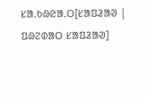ᱥᱟᱹᱠᱷᱭᱟᱹᱛ[ᱥᱟᱯᱲᱟᱣ | ᱯᱷᱮᱰᱟᱛ ᱥᱟᱯᱲᱟᱣ]